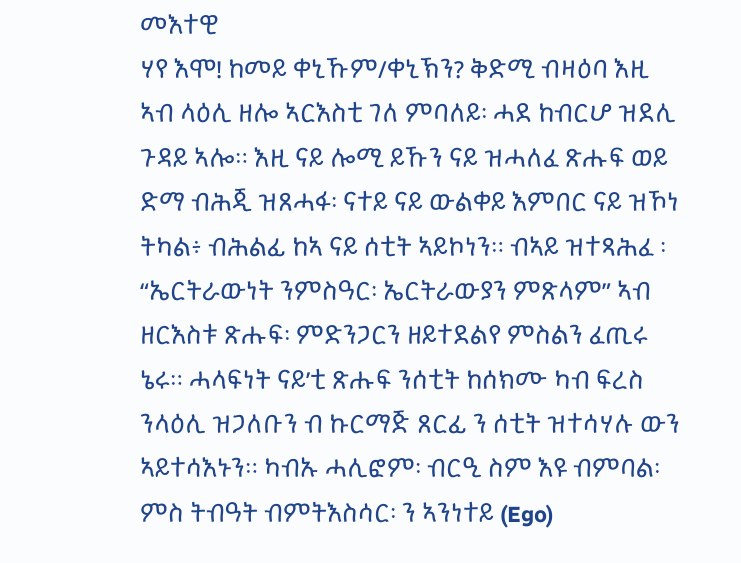መእተዊ
ሃየ እሞ! ከመይ ቀኒኹም/ቀኒኽን? ቅድሚ ብዛዕባ እዚ ኣብ ላዕሊ ዘሎ ኣርእስቲ ገለ ምባለይ፡ ሓደ ከብርሆ ዝደሊ ጉዳይ ኣሎ። እዚ ናይ ሎሚ ይኹን ናይ ዝሓለፈ ጽሑፍ ወይ ድማ ብሕጂ ዝጸሓፋ፡ ናተይ ናይ ውልቀይ እምበር ናይ ዝኾነ ትካል፥ ብሕልፊ ከኣ ናይ ሰቲት ኣይኮነን። ብኣይ ዝተጻሕፈ ፡ “ኤርትራውነት ንምስዓር፡ ኤርትራውያን ምጽላም” ኣብ ዘርእስቱ ጽሑፍ፡ ምድንጋርን ዘይተደልየ ምስልን ፈጢሩ ኔሩ። ሓላፍነት ናይ’ቲ ጽሑፍ ንሰቲት ከሰክሙ ካብ ፍረስ ንላዕሊ ዝጋለቡን ብ ኩርማጅ ጸርፊ ን ሰቲት ዝተሳሃሉ ውን ኣይተሳእኑን። ካብኡ ሓሊፎም፡ ብርዒ ስም እዩ ብምባል፡ ምስ ትብዓት ብምትእስሳር፡ ን ኣንነተይ (Ego)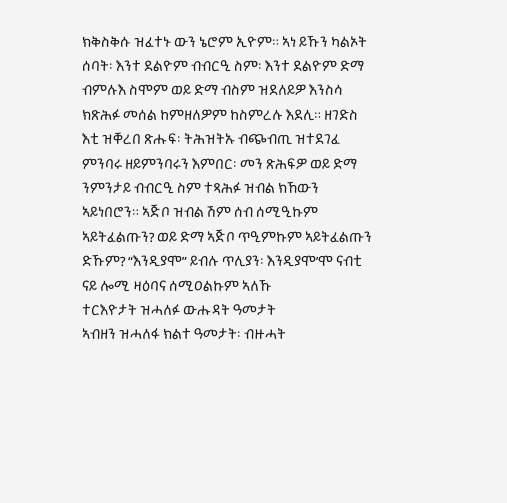ክቅስቅሱ ዝፈተኑ ውን ኔሮም ኢዮም። ኣነ ይኹን ካልኦት ሰባት፡ እንተ ደልዮም ብብርዒ ስም፡ እንተ ደልዮም ድማ ብምሉእ ስሞም ወይ ድማ ብስም ዝደለይዎ እንስሳ ክጽሕፉ መሰል ከምዘለዎም ከስምረሉ እደሊ። ዘገድስ እቲ ዝቐረበ ጽሑፍ፡ ትሕዝትኡ ብጭብጢ ዝተደገፈ ምንባሩ ዘይምንባሩን እምበር፡ መን ጽሕፍዎ ወይ ድማ ንምንታይ ብብርዒ ስም ተጻሕፉ ዝብል ክኸውን ኣይነበሮን። ኣጅቦ ዝብል ሽም ሰብ ሰሚዒኩም ኣይትፈልጡን? ወይ ድማ ኣጅቦ ጥዒምኩም ኣይትፈልጡን ድኹም? “እንዲያሞ” ይብሉ ጥሊያን፡ እንዲያሞ’ሞ ናብቲ ናይ ሎሚ ዛዕባና ሰሚዐልኩም ኣለኹ
ተርእዮታት ዝሓለፉ ውሑዳት ዓመታት
ኣብዘን ዝሓለፋ ክልተ ዓመታት፡ ብዙሓት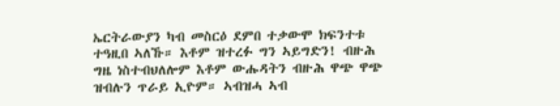ኤርትራውያን ካብ መስርዕ ደምበ ተቃውሞ ክፍንተቱ ተዓዚበ ኣለኹ። እቶም ዝተረፉ ግን ኣይግድን! ብዙሕ ግዜ ነስተብህለሎም እቶም ውሑዳትን ብዙሕ ዋጭ ዋጭ ዝብሉን ጥራይ ኢዮም። ኣብዝሓ ኣብ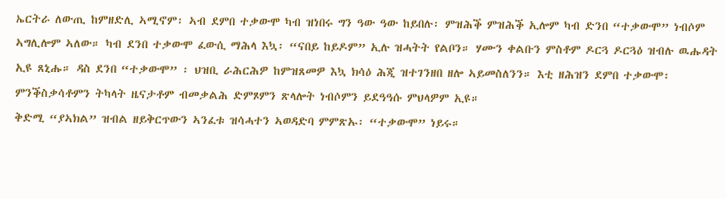ኤርትራ ለውጢ ከምዘድሊ ኣሚኖም፡ ኣብ ደምበ ተቃውሞ ካብ ዝነበሩ ግን ዓው ዓው ከይበሉ፡ ምዝሕቕ ምዝሕቕ ኢሎም ካብ ድንበ “ተቃውሞ” ነብሶም ኣግሊሎም ኣለው። ካብ ደንበ ተቃውሞ ፈውሲ ማሕላ እኳ፡ “ናበይ ከይዶም” ኢሉ ዝሓትት የልቦን። ሃሙን ቀልቡን ምስቶም ዶርጓ ዶርጓዕ ዝብሉ ዉሑዳት ኢዩ ጸኒሑ። ዳስ ደንበ “ተቃውሞ” ፡ ህዝቢ ራሕርሕዎ ከምዝጸመዎ እኳ ክሳዕ ሕጂ ዝተገንዘበ ዘሎ ኣይመስለንን። እቲ ዘሕዝን ደምበ ተቃውሞ፡ ምንቕስቃሳቶምን ትካላት ዜናታቶም ብመቃልሕ ድምጾምን ጽላሎት ነብሶምን ይደዓዓሱ ምህላዎም ኢዩ።
ቅድሚ “ያኣክል” ዝብል ዘይቅርጥውን ኣንፈቱ ዝሳሓተን ኣወዳድባ ምምጽኡ፡ “ተቃውሞ” ነይሩ።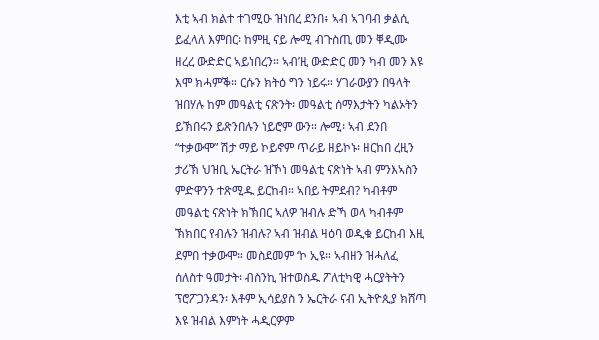እቲ ኣብ ክልተ ተገሚዑ ዝነበረ ደንበ፥ ኣብ ኣገባብ ቃልሲ ይፈላለ እምበር፡ ከምዚ ናይ ሎሚ ብጉስጢ መን ቐዲሙ ዘረረ ውድድር ኣይነበረን። ኣብ’ዚ ውድድር መን ካብ መን እዩ እሞ ክሓምቕ። ርሱን ክትዕ ግን ነይሩ። ሃገራውያን በዓላት ዝበሃሉ ከም መዓልቲ ናጽንት፡ መዓልቲ ሰማእታትን ካልኦትን ይኽበሩን ይጽንበሉን ነይሮም ውን። ሎሚ፡ ኣብ ደንበ “ተቃውሞ” ሽታ ማይ ኮይኖም ጥራይ ዘይኮኑ፡ ዘርከበ ረዚን ታሪኽ ህዝቢ ኤርትራ ዝኾነ መዓልቲ ናጽነት ኣብ ምንእኣስን ምድዋንን ተጽሚዱ ይርከብ። ኣበይ ትምደብ? ካብቶም መዓልቲ ናጽነት ክኽበር ኣለዎ ዝብሉ ድኻ ወላ ካብቶም ኽክበር የብሉን ዝብሉ? ኣብ ዝብል ዛዕባ ወዲቁ ይርከብ እዚ ደምበ ተቃውሞ። መስደመም ‘ኮ ኢዩ። ኣብዘን ዝሓለፈ ሰለስተ ዓመታት፡ ብስንኪ ዝተወስዱ ፖለቲካዊ ሓርያትትን ፕሮፖጋንዳን፡ እቶም ኢሳይያስ ን ኤርትራ ናብ ኢትዮጲያ ክሸጣ እዩ ዝብል እምነት ሓዲርዎም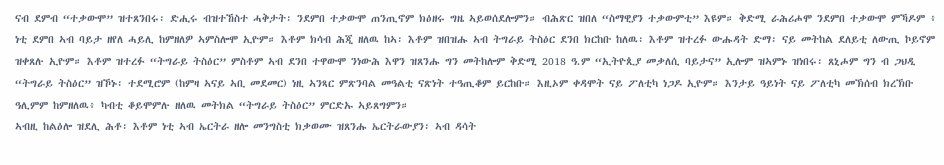ናብ ደምብ “ተቃውሞ” ዝተጸንበሩ፡ ድሒሩ ብዝተኸስተ ሓቅታት፡ ንደምበ ተቃውሞ ጠንጢኖም ክዕዘሩ ግዜ ኣይወሰደሎምን። ብሕጽር ዝበለ “ስማዊያን ተቃውምቲ” እዩም። ቅድሚ ራሕሪሖሞ ንደምበ ተቃውሞ ምኻዶም ፥ ነቲ ደምበ ኣብ ባይታ ዘየለ ሓይሊ ከምዘለዎ ኣምስሎሞ ኢዮም። እቶም ክሳብ ሕጂ ዘለዉ ከኣ፡ እቶም ዝበዝሑ ኣብ ትግራይ ትስዕር ደንበ ክርከቡ ከለዉ፡ እቶም ዝተረፉ ውሑዳት ድማ፡ ናይ መትከል ደለይቲ ለውጢ ኮይኖም ዝቀጸሉ ኢዮም። እቶም ዝተረፉ “ትግራይ ትስዕር” ምስቶም ኣብ ደንበ ተዋውሞ ንነውሕ እዋን ዝጸንሑ ግን መትከሎም ቅድሚ 2018 ዓ.ም “ኢትዮጲያ መቃለሲ ባይታና” ኢሎም ዝኣምኑ ዝነበሩ፡ ጸኒሖም ግን ብ ጋህዲ “ትግራይ ትስዕር” ዝኾኑ፡ ተደሚሮም (ከምዛ ኣናይ ኣቢ መደመር) ነዚ ኣንጻር ምጽንባል መዓልቲ ናጽነት ተዓጢቆም ይርከቡ። እዚኦም ቀዳሞት ናይ ፖለቲካ ነጋዶ ኢዮም። እንታይ ዓይነት ናይ ፖለቲካ መኽሰብ ክረኽቡ ዓሊምም ከምዘለዉ፥ ካብቲ ቆይሞምሉ ዘለዉ መትክል “ትግራይ ትስዕር” ምርድኡ ኣይጸግምን።
ኣብዚ ከልዕሎ ዝደሊ ሕቶ፡ እቶም ነቲ ኣብ ኤርትራ ዘሎ መንግስቲ ክቃወሙ ዝጸንሑ ኤርትራውያን፡ ኣብ ዳሳት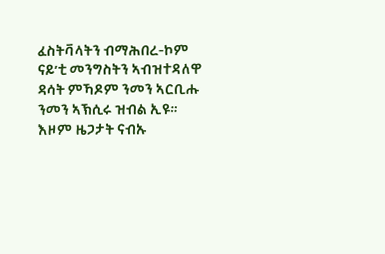ፈስትቫላትን ብማሕበረ-ኮም ናይ’ቲ መንግስትን ኣብዝተዳለዋ ዳሳት ምኻዶም ንመን ኣርቢሑ ንመን ኣኽሲሩ ዝብል ኢዩ። እዞም ዜጋታት ናብኡ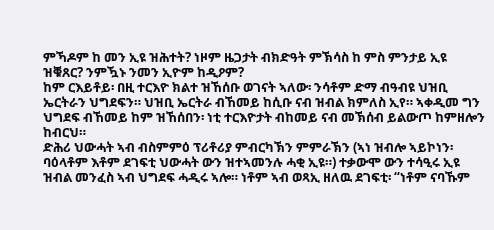ምኻዶም ከ መን ኢዩ ዝሕተት? ነዞም ዜጋታት ብክድዓት ምኽሳስ ከ ምስ ምንታይ ኢዩ ዝቑጸር? ንምዃኑ ንመን ኢዮም ከዲዖም?
ከም ርእይቶይ፡ በዚ ተርእዮ ክልተ ዝኸሰቡ ወገናት ኣለው፡ ንሳቶም ድማ ብዓብዩ ህዝቢ ኤርትራን ህግደፍን። ህዝቢ ኤርትራ ብኸመይ ከሲቡ ናብ ዝብል ክምለስ ኢየ። ኣቀዲመ ግን ህግደፍ ብኸመይ ከም ዝኸሰበን፡ ነቲ ተርእዮታት ብከመይ ናብ መኽሰብ ይልውጦ ከምዘሎን ከብርህ።
ድሕሪ ህውሓት ኣብ ብስምምዕ ፕሪቶሪያ ምብርካኽን ምምራኽን (ኣነ ዝብሎ ኣይኮነን፡ ባዕላቶም እቶም ደገፍቲ ህውሓት ውን ዝተኣመንሉ ሓቂ ኢዩ።) ተቃውሞ ውን ተሳዒሩ ኢዩ ዝብል መንፈስ ኣብ ህግደፍ ሓዲሩ ኣሎ። ነቶም ኣብ ወጻኢ ዘለዉ ደገፍቲ፡ “ነቶም ናባኹም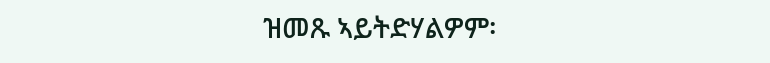ዝመጹ ኣይትድሃልዎም፡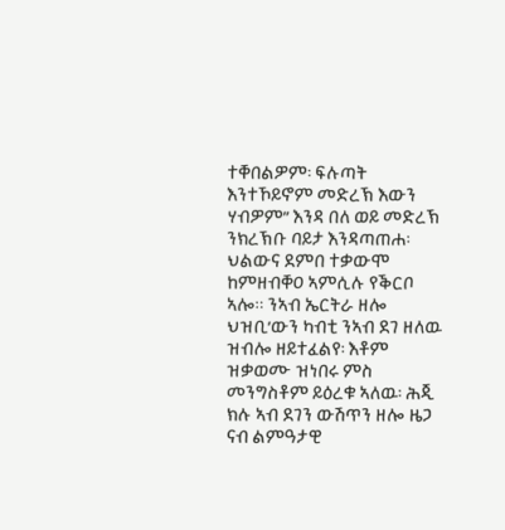ተቐበልዎም፡ ፍሉጣት እንተኾይኖም መድረኽ እውን ሃብዎም” እንዳ በለ ወይ መድረኽ ንክረኽቡ ባይታ እንዳጣጠሐ፡ ህልውና ደምበ ተቃውሞ ከምዘብቐዐ ኣምሲሉ የቕርቦ ኣሎ። ንኣብ ኤርትራ ዘሎ ህዝቢ’ውን ካብቲ ንኣብ ደገ ዘለዉ ዝብሎ ዘይተፈልየ፡ እቶም ዝቃወሙ ዝነበሩ ምስ መንግስቶም ይዕረቁ ኣለዉ፡ ሕጂ ክሉ ኣብ ደገን ውሽጥን ዘሎ ዜጋ ናብ ልምዓታዊ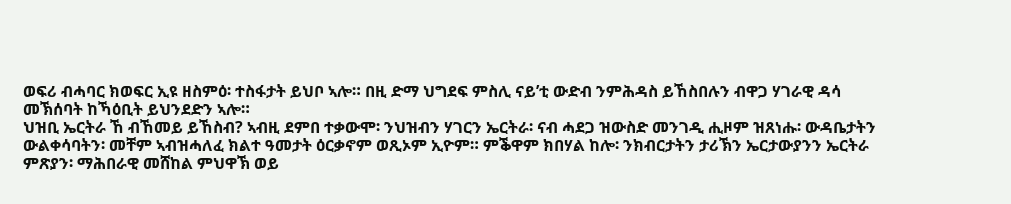ወፍሪ ብሓባር ክወፍር ኢዩ ዘስምዕ፡ ተስፋታት ይህቦ ኣሎ። በዚ ድማ ህግደፍ ምስሊ ናይ’ቲ ውድብ ንምሕዳስ ይኸስበሉን ብዋጋ ሃገራዊ ዳሳ መኽሰባት ከኻዕቢት ይህንደድን ኣሎ።
ህዝቢ ኤርትራ ኸ ብኸመይ ይኸስብ? ኣብዚ ደምበ ተቃውሞ፡ ንህዝብን ሃገርን ኤርትራ፡ ናብ ሓደጋ ዝውስድ መንገዲ ሒዞም ዝጸነሑ፡ ውዳቤታትን ውልቀሳባትን፡ መቸም ኣብዝሓለፈ ክልተ ዓመታት ዕርቃኖም ወጺኦም ኢዮም። ምቕዋም ክበሃል ከሎ፡ ንክብርታትን ታሪኽን ኤርታውያንን ኤርትራ ምጽያን፡ ማሕበራዊ መሸከል ምህዋኽ ወይ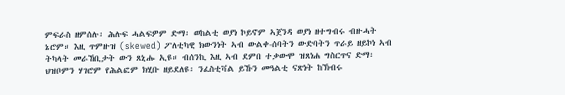ምፍራስ ዘምሰሉ፡ ሕሉፍ ሓልፍዎም ድማ፡ ወከልቲ ወያነ ኮይኖም ኣጀንዳ ወያነ ዘተግብሩ ብዙሓት ኔሮም። እዚ ጥምዙዝ (skewed) ፖለቲካዊ ክውንነት ኣብ ውልቀ-ሰባትን ውድባትን ጥራይ ዘይኮነ ኣብ ትካላት መራኸቢታት ውን ጸኒሑ ኢዩ። ብሰንኪ እዚ ኣብ ደምበ ተቃውሞ ዝጸነሐ ግስርጥና ድማ፡ ህዝቦምን ሃገሮም የሕልፎም ክሂቡ ዘይደለዩ፡ ንፈስቲቫል ይኹን መዓልቲ ናጽነት ከኽብሩ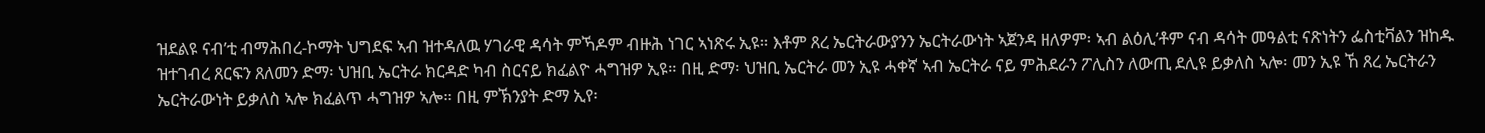ዝደልዩ ናብ’ቲ ብማሕበረ-ኮማት ህግደፍ ኣብ ዝተዳለዉ ሃገራዊ ዳሳት ምኻዶም ብዙሕ ነገር ኣነጽሩ ኢዩ። እቶም ጸረ ኤርትራውያንን ኤርትራውነት ኣጀንዳ ዘለዎም፡ ኣብ ልዕሊ’ቶም ናብ ዳሳት መዓልቲ ናጽነትን ፌስቲቫልን ዝከዱ ዝተገብረ ጸርፍን ጸለመን ድማ፡ ህዝቢ ኤርትራ ክርዳድ ካብ ስርናይ ክፈልዮ ሓግዝዎ ኢዩ። በዚ ድማ፡ ህዝቢ ኤርትራ መን ኢዩ ሓቀኛ ኣብ ኤርትራ ናይ ምሕደራን ፖሊስን ለውጢ ደሊዩ ይቃለስ ኣሎ፡ መን ኢዩ ኸ ጸረ ኤርትራን ኤርትራውነት ይቃለስ ኣሎ ክፈልጥ ሓግዝዎ ኣሎ። በዚ ምኽንያት ድማ ኢየ፡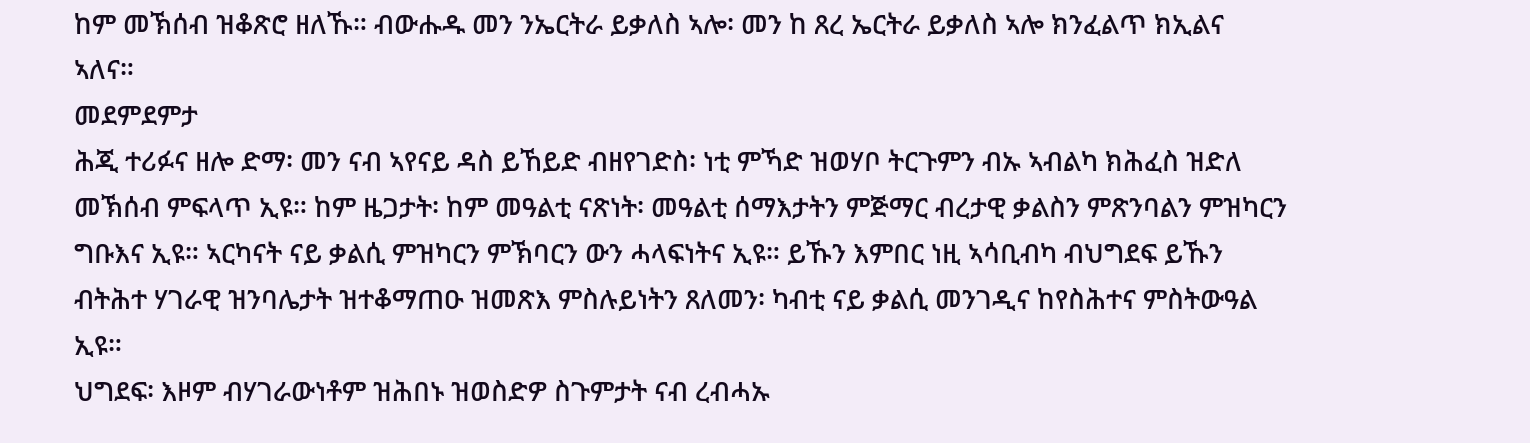ከም መኽሰብ ዝቆጽሮ ዘለኹ። ብውሑዱ መን ንኤርትራ ይቃለስ ኣሎ፡ መን ከ ጸረ ኤርትራ ይቃለስ ኣሎ ክንፈልጥ ክኢልና ኣለና።
መደምደምታ
ሕጂ ተሪፉና ዘሎ ድማ፡ መን ናብ ኣየናይ ዳስ ይኸይድ ብዘየገድስ፡ ነቲ ምኻድ ዝወሃቦ ትርጉምን ብኡ ኣብልካ ክሕፈስ ዝድለ መኽሰብ ምፍላጥ ኢዩ። ከም ዜጋታት፡ ከም መዓልቲ ናጽነት፡ መዓልቲ ሰማእታትን ምጅማር ብረታዊ ቃልስን ምጽንባልን ምዝካርን ግቡእና ኢዩ። ኣርካናት ናይ ቃልሲ ምዝካርን ምኽባርን ውን ሓላፍነትና ኢዩ። ይኹን እምበር ነዚ ኣሳቢብካ ብህግደፍ ይኹን ብትሕተ ሃገራዊ ዝንባሌታት ዝተቆማጠዑ ዝመጽእ ምስሉይነትን ጸለመን፡ ካብቲ ናይ ቃልሲ መንገዲና ከየስሕተና ምስትውዓል ኢዩ።
ህግደፍ፡ እዞም ብሃገራውነቶም ዝሕበኑ ዝወስድዎ ስጉምታት ናብ ረብሓኡ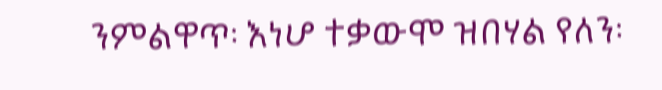ንምልዋጥ፡ እነሆ ተቃውሞ ዝበሃል የለን፡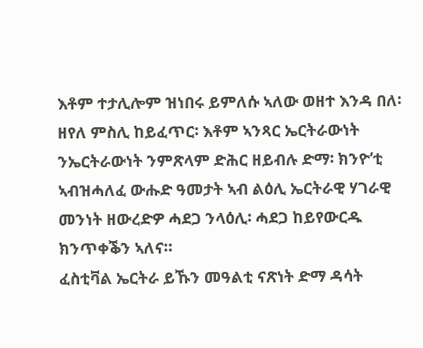እቶም ተታሊሎም ዝነበሩ ይምለሱ ኣለው ወዘተ እንዳ በለ፡ ዘየለ ምስሊ ከይፈጥር፡ እቶም ኣንጻር ኤርትራውነት ንኤርትራውነት ንምጽላም ድሕር ዘይብሉ ድማ፡ ክንዮ’ቲ ኣብዝሓለፈ ውሑድ ዓመታት ኣብ ልዕሊ ኤርትራዊ ሃገራዊ መንነት ዘውረድዎ ሓደጋ ንላዕሊ፡ ሓደጋ ከይየውርዱ ክንጥቀቕን ኣለና።
ፈስቲቫል ኤርትራ ይኹን መዓልቲ ናጽነት ድማ ዳሳት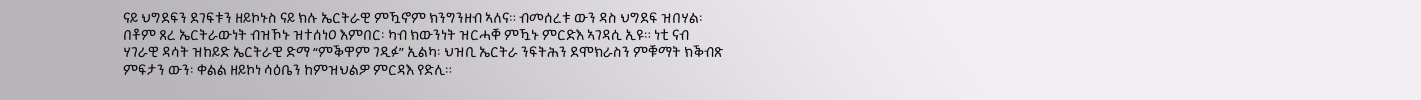ናይ ህግደፍን ደገፍቱን ዘይኮኑስ ናይ ክሉ ኤርትራዊ ምዃኖም ክንግንዘብ ኣለና። ብመሰረቱ ውን ዳስ ህግደፍ ዝበሃል፡ በቶም ጸረ ኤርትራውነት ብዝኾኑ ዝተሰነዐ እምበር፡ ካብ ክውንነት ዝርሓቐ ምዃኑ ምርድእ ኣገዳሲ ኢዩ። ነቲ ናብ ሃገራዊ ዳሳት ዝከይድ ኤርትራዊ ድማ “ምቕዋም ገዲፉ” ኢልካ፡ ህዝቢ ኤርትራ ንፍትሕን ደሞክራስን ምቑማት ክቕብጽ ምፍታን ውን፡ ቀልል ዘይኮነ ሳዕቤን ከምዝህልዎ ምርዳእ የድሊ።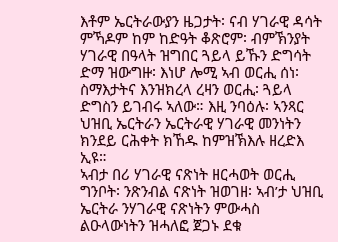እቶም ኤርትራውያን ዜጋታት፡ ናብ ሃገራዊ ዳሳት ምኻዶም ከም ከድዓት ቆጽሮም፡ ብምኽንያት ሃገራዊ በዓላት ዝግበር ጓይላ ይኹን ድግሳት ድማ ዝውግዙ፡ እነሆ ሎሚ ኣብ ወርሒ ሰነ፡ ስማእታትና እንዝክረላ ረዛን ወርሒ፡ ጓይላ ድግስን ይገብሩ ኣለው። እዚ ንባዕሉ፡ ኣንጻር ህዝቢ ኤርትራን ኤርትራዊ ሃገራዊ መንነትን ክንደይ ርሕቀት ክኸዱ ከምዝኽእሉ ዘረድእ ኢዩ።
ኣብታ በሪ ሃገራዊ ናጽነት ዘርሓወት ወርሒ ግንቦት፡ ንጽንብል ናጽነት ዝወገዘ፡ ኣብ’ታ ህዝቢ ኤርትራ ንሃገራዊ ናጽነትን ምውሓስ ልዑላውነትን ዝሓለፎ ጀጋኑ ደቁ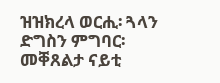ዝዝክረላ ወርሒ፡ ጓላን ድግስን ምግባር፡ መቐጸልታ ናይቲ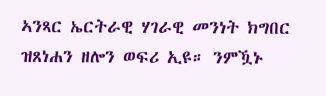ኣንጻር ኤርትራዊ ሃገራዊ መንነት ክግበር ዝጸነሐን ዘሎን ወፍሪ ኢዩ። ንምዃኑ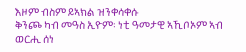እዞም ብስም ይኣክል ዝንቀሳቀሱ
ቅንጮ ካብ መዓስ ኢዮም፡ ነቲ ዓመታዊ ኣኺቦኦም ኣብ ወርሒ ሰነ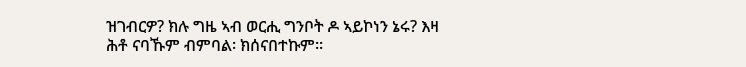ዝገብርዎ? ክሉ ግዜ ኣብ ወርሒ ግንቦት ዶ ኣይኮነን ኔሩ? እዛ ሕቶ ናባኹም ብምባል፡ ክሰናበተኩም።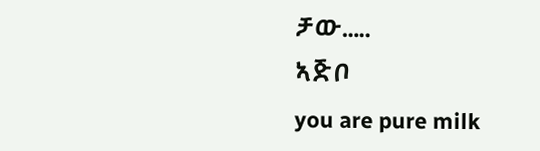ቻው…..
ኣጅቦ
you are pure milk